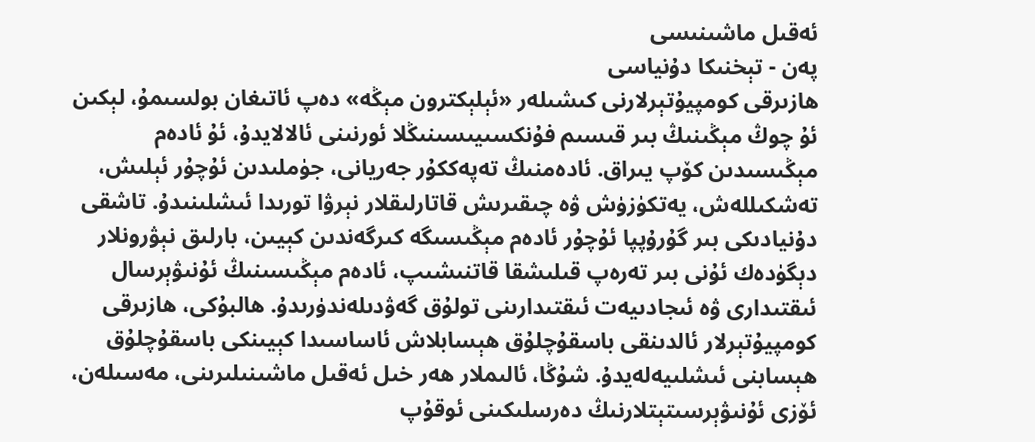ئەقىل ماشىنىسى
پەن - تېخنىكا دۇنياسى
ھازىرقى كومپيۇتېرلارنى كىشىلەر «ئېلېكترون مېڭە» دەپ ئاتىغان بولسىمۇ، لېكىن ئۇ چوڭ مېڭىنىڭ بىر قىسىم فۇنكسىيىسىنىڭلا ئورنىنى ئالالايدۇ، ئۇ ئادەم مېڭىسىدىن كۆپ يىراق. ئادەمنىڭ تەپەككۇر جەريانى، جۈملىدىن ئۇچۇر ئېلىش، تەشكىللەش، يەتكۈزۈش ۋە چىقىرىش قاتارلىقلار نېرۋا تورىدا ئىشلىنىدۇ. تاشقى دۇنيادىكى بىر گۇرۇپپا ئۇچۇر ئادەم مېڭىسىگە كىرگەندىن كېيىن، بارلىق نېۋرونلار دېگۈدەك ئۇنى بىر تەرەپ قىلىشقا قاتنىشىپ، ئادەم مېڭىسىنىڭ ئۇنىۋېرسال ئىقتىدارى ۋە ئىجادىيەت ئىقتىدارىنى تولۇق گەۋدىلەندۈرىدۇ. ھالبۇكى، ھازىرقى كومپيۇتېرلار ئالدىنقى باسقۇچلۇق ھېسابلاش ئاساسىدا كېيىنكى باسقۇچلۇق ھېسابنى ئىشلىيەلەيدۇ. شۇڭا، ئالىملار ھەر خىل ئەقىل ماشىنىلىرىنى، مەسىلەن، ئۆزى ئۇنىۋېرسىتېتلارنىڭ دەرسلىكىنى ئوقۇپ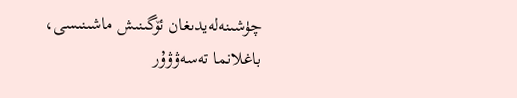چۈشىنەلەيدىغان ئۆگىنىش ماشىنىسى، باغلانما تەسەۋۋۇر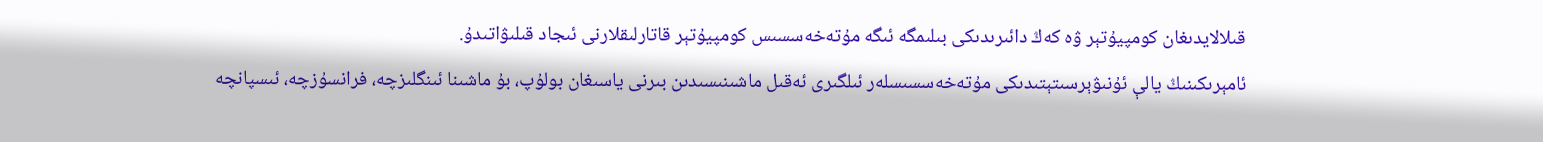قىلالايدىغان كومپيۇتېر ۋە كەڭ دائىرىدىكى بىلىمگە ئىگە مۇتەخەسسىس كومپيۇتېر قاتارلىقلارنى ئىجاد قىلىۋاتىدۇ.
ئامېرىكىنىڭ يالې ئۇنىۋېرسىتېتىدىكى مۇتەخەسسىسلەر ئىلگىرى ئەقىل ماشىنىسىدىن بىرنى ياسىغان بولۇپ، بۇ ماشىنا ئىنگلىزچە، فرانسۇزچە، ئىسپانچە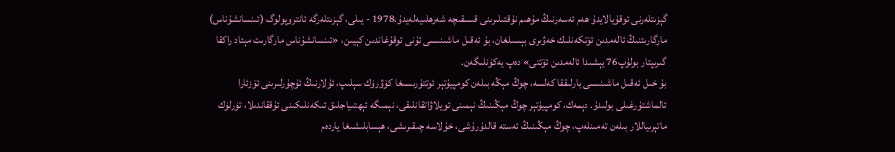گېزىتلەرنى ئوقۇيالايدۇ ھەم ئەسەرنىڭ مۇھىم نۇقتىلىرىنى قىسقىچە شەرھلىيەلەيدۇ،1978 - يىلى، گېزىتلەرگە ئانتروپولوگ (ئىنسانشۇناس) مارگارىتنىڭ ئالەمدىن ئۆتكەنلىك خەۋىرى بېسىلغان، بۇ ئەقىل ماشىنىسى ئۇنى ئوقۇغاندىن كېيىن، «ئىنسانشۇناس مارگارىت مېئاد راكقا گىرىپتار بولۇپ76 يېشىدا ئالەمدىن ئۆتتى» دەپ يەكۈنلىگەن.
بۇ خىل ئەقىل ماشىنىسى بارلىققا كەلسە، چوڭ مېڭە بىلەن كومپيۇتېر ئوتتۇرىسىغا كۆۋرۈك سېلىپ، ئۇلارنىڭ ئۇچۇرلىرىنى ئۆزئارا ئالماشتۇرغىلى بولىدۇ. دېمەك، كومپيۇتېر چوڭ مېڭىنىڭ نېمىنى ئويلاۋاتقانلىقى، نېمىگە ئېھتىياجلىق ئىكەنلىكىنى ئۇققاندىلا، تۈرلۈك ماتېرىياللار بىلەن تەمىنلەپ، چوڭ مېڭىنىڭ ئەستە قالدۇرۇشى، خۇلاسە چىقىرىشى، ھېسابلىشىغا ياردەم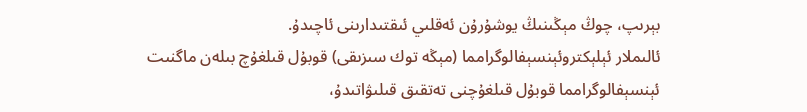بېرىپ، چوڭ مېڭىنىڭ يوشۇرۇن ئەقلىي ئىقتىدارىنى ئاچىدۇ.
ئالىملار ئېلېكتروئېنسېفالوگرامما (مېڭە توك سىزىقى) قوبۇل قىلغۇچ بىلەن ماگنىت ئېنسېفالوگرامما قوبۇل قىلغۇچنى تەتقىق قىلىۋاتىدۇ،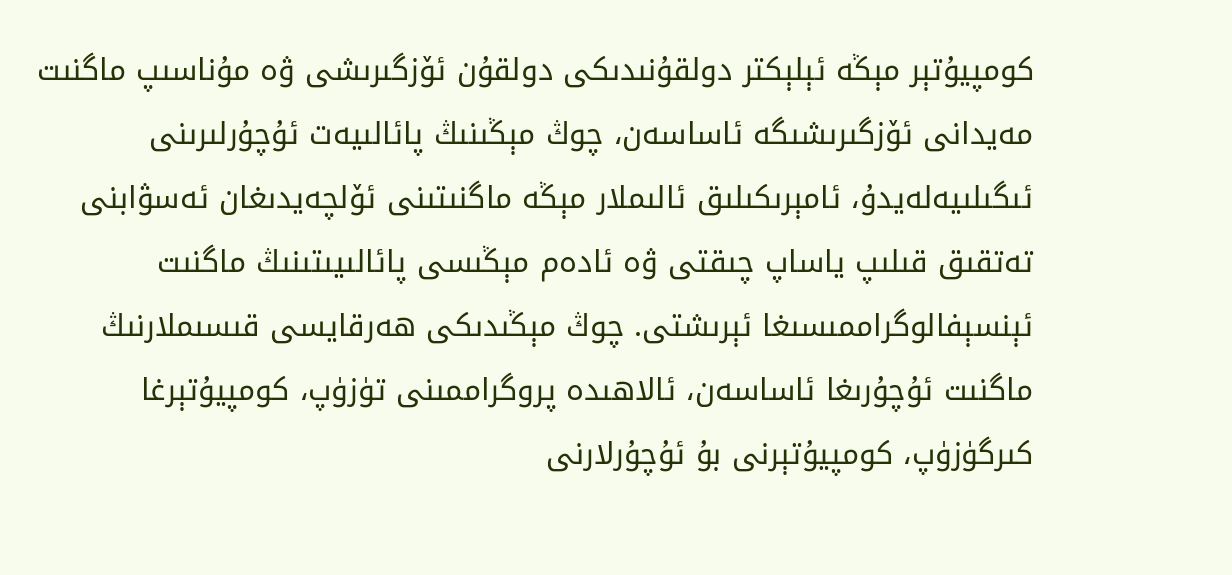كومپيۇتېر مېڭە ئېلېكتر دولقۇنىدىكى دولقۇن ئۆزگىرىشى ۋە مۇناسىپ ماگنىت مەيدانى ئۆزگىرىشىگە ئاساسەن، چوڭ مېڭىنىڭ پائالىيەت ئۇچۇرلىرىنى ئىگىلىيەلەيدۇ، ئامېرىكىلىق ئالىملار مېڭە ماگنىتىنى ئۆلچەيدىغان ئەسۋابنى تەتقىق قىلىپ ياساپ چىقتى ۋە ئادەم مېڭىسى پائالىيىتىنىڭ ماگنىت ئېنسېفالوگراممىسىغا ئېرىشتى. چوڭ مېڭىدىكى ھەرقايسى قىسىملارنىڭ ماگنىت ئۇچۇرىغا ئاساسەن، ئالاھىدە پروگراممىنى تۈزۈپ، كومپيۇتېرغا كىرگۈزۈپ، كومپيۇتېرنى بۇ ئۇچۇرلارنى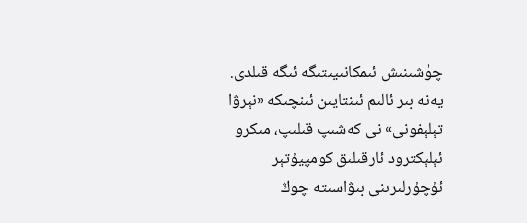چۈشىنىش ئىمكانىيىتىگە ئىگە قىلدى. يەنە بىر ئالىم ئىنتايىن ئىنچىكە «نېرۋا تېلېفونى» نى كەشىپ قىلىپ، مىكرو ئېلېكترود ئارقىلىق كومپيۇتېر ئۇچۇرلىرىنى بىۋاسىتە چوڭ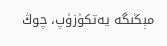مېڭىگە يەتكۈزۈپ، چوڭ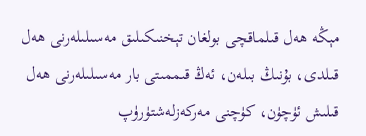مېڭە ھەل قىلماقچى بولغان تېخنىكىلىق مەسىلىلەرنى ھەل قىلدى، بۇنىڭ بىلەن، ئەڭ قىممىتى بار مەسىلىلەرنى ھەل قىلىش ئۈچۈن، كۈچنى مەركەزلەشتۈرۈپ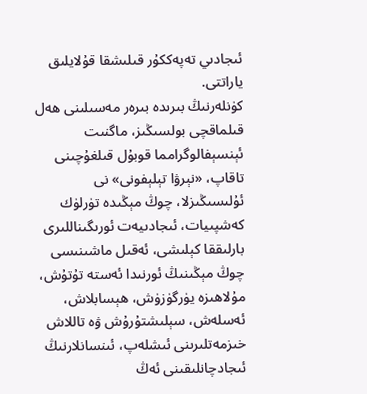ئىجادىي تەپەككۇر قىلىشقا قۇلايلىق ياراتتى.
كۈنلەرنىڭ بىرىدە بىرەر مەسىلىنى ھەل قىلماقچى بولسىڭىز، ماگنىت ئېنسېفالوگرامما قوبۇل قىلغۇچىنى تاقاپ، «نېرۋا تېلېفونى» نى ئۇلىسىڭىزلا، چوڭ مېڭىدە تۈرلۈك كەشپىيات، ئىجادىيەت ئورىگىناللىرى بارلىققا كېلىشى، ئەقىل ماشىنىسى چوڭ مېڭىنىڭ ئورنىدا ئەستە تۇتۇش، مۇلاھىزە يۈرگۈزۈش، ھېسابلاش، ئەسلەش، سېلىشتۇرۇش ۋە تاللاش خىزمەتلىرىنى ئىشلەپ، ئىنسانلارنىڭ ئىجادچانلىقىنى ئەڭ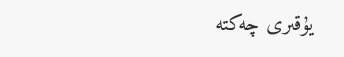يۇقىرى چەكتە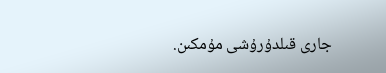جارى قىلدۇرۇشى مۇمكىن.